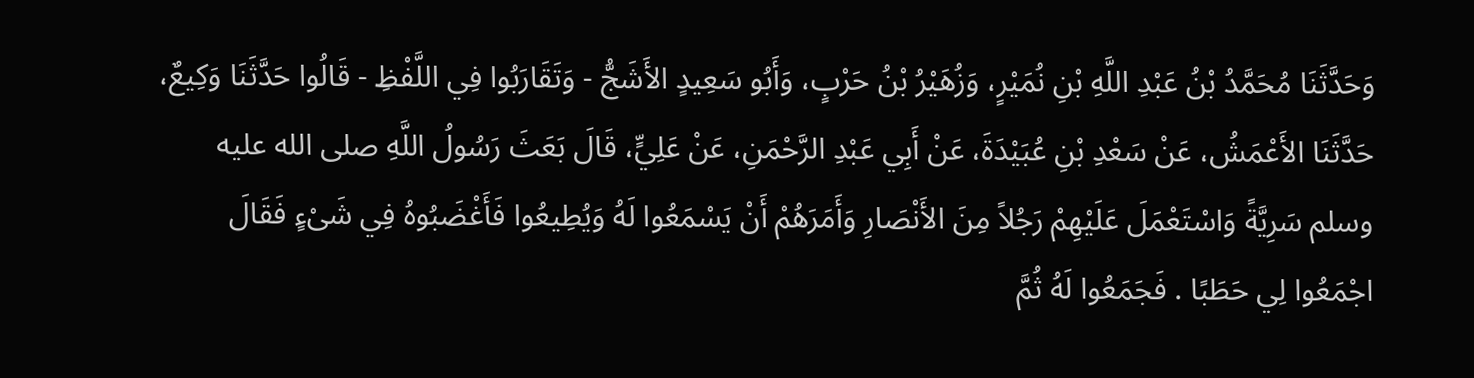وَحَدَّثَنَا مُحَمَّدُ بْنُ عَبْدِ اللَّهِ بْنِ نُمَيْرٍ، وَزُهَيْرُ بْنُ حَرْبٍ، وَأَبُو سَعِيدٍ الأَشَجُّ - وَتَقَارَبُوا فِي اللَّفْظِ - قَالُوا حَدَّثَنَا وَكِيعٌ، حَدَّثَنَا الأَعْمَشُ، عَنْ سَعْدِ بْنِ عُبَيْدَةَ، عَنْ أَبِي عَبْدِ الرَّحْمَنِ، عَنْ عَلِيٍّ، قَالَ بَعَثَ رَسُولُ اللَّهِ صلى الله عليه وسلم سَرِيَّةً وَاسْتَعْمَلَ عَلَيْهِمْ رَجُلاً مِنَ الأَنْصَارِ وَأَمَرَهُمْ أَنْ يَسْمَعُوا لَهُ وَيُطِيعُوا فَأَغْضَبُوهُ فِي شَىْءٍ فَقَالَ اجْمَعُوا لِي حَطَبًا . فَجَمَعُوا لَهُ ثُمَّ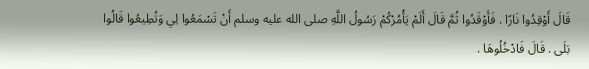قَالَ أَوْقِدُوا نَارًا . فَأَوْقَدُوا ثُمَّ قَالَ أَلَمْ يَأْمُرْكُمْ رَسُولُ اللَّهِ صلى الله عليه وسلم أَنْ تَسْمَعُوا لِي وَتُطِيعُوا قَالُوا بَلَى . قَالَ فَادْخُلُوهَا .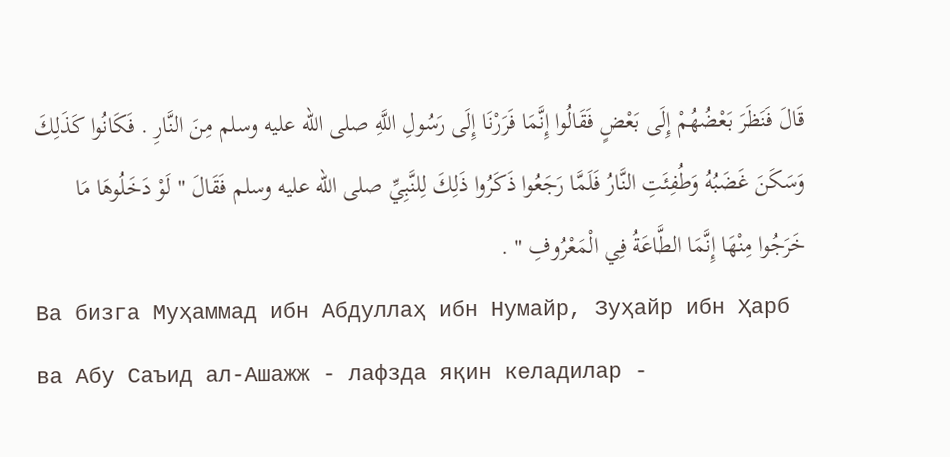قَالَ فَنَظَرَ بَعْضُهُمْ إِلَى بَعْضٍ فَقَالُوا إِنَّمَا فَرَرْنَا إِلَى رَسُولِ اللَّهِ صلى الله عليه وسلم مِنَ النَّارِ . فَكَانُوا كَذَلِكَ وَسَكَنَ غَضَبُهُ وَطُفِئَتِ النَّارُ فَلَمَّا رَجَعُوا ذَكَرُوا ذَلِكَ لِلنَّبِيِّ صلى الله عليه وسلم فَقَالَ " لَوْ دَخَلُوهَا مَا خَرَجُوا مِنْهَا إِنَّمَا الطَّاعَةُ فِي الْمَعْرُوفِ " .
Ва бизга Муҳаммад ибн Абдуллаҳ ибн Нумайр, Зуҳайр ибн Ҳарб ва Абу Саъид ал-Ашажж - лафзда яқин келадилар -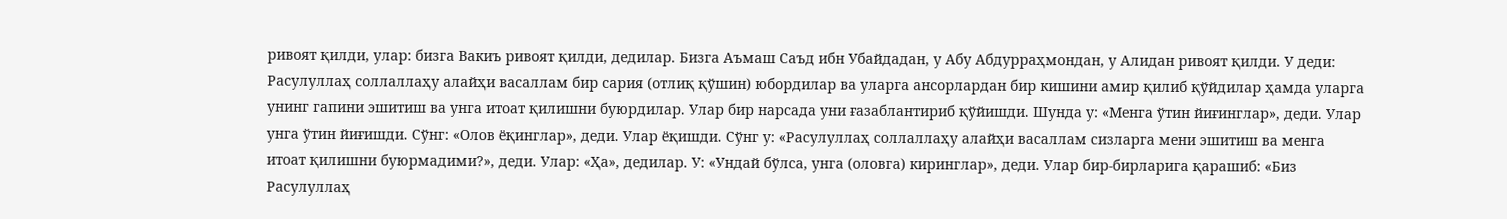ривоят қилди, улар: бизга Вакиъ ривоят қилди, дедилар. Бизга Аъмаш Саъд ибн Убайдадан, у Абу Абдурраҳмондан, у Алидан ривоят қилди. У деди: Расулуллаҳ соллаллаҳу алайҳи васаллам бир сария (отлиқ қўшин) юбордилар ва уларга ансорлардан бир кишини амир қилиб қўйдилар ҳамда уларга унинг гапини эшитиш ва унга итоат қилишни буюрдилар. Улар бир нарсада уни ғазаблантириб қўйишди. Шунда у: «Менга ўтин йиғинглар», деди. Улар унга ўтин йиғишди. Сўнг: «Олов ёқинглар», деди. Улар ёқишди. Сўнг у: «Расулуллаҳ соллаллаҳу алайҳи васаллам сизларга мени эшитиш ва менга итоат қилишни буюрмадими?», деди. Улар: «Ҳа», дедилар. У: «Ундай бўлса, унга (оловга) киринглар», деди. Улар бир-бирларига қарашиб: «Биз Расулуллаҳ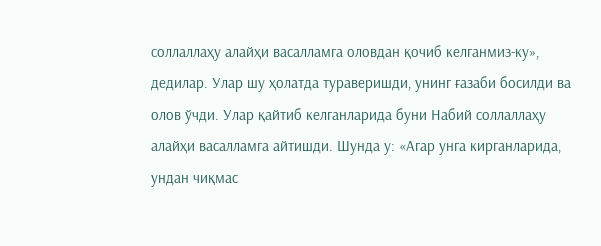соллаллаҳу алайҳи васалламга оловдан қочиб келганмиз-ку», дедилар. Улар шу ҳолатда тураверишди, унинг ғазаби босилди ва олов ўчди. Улар қайтиб келганларида буни Набий соллаллаҳу алайҳи васалламга айтишди. Шунда у: «Агар унга кирганларида, ундан чиқмас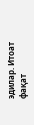эдилар. Итоат фақат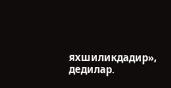яхшиликдадир», дедилар.